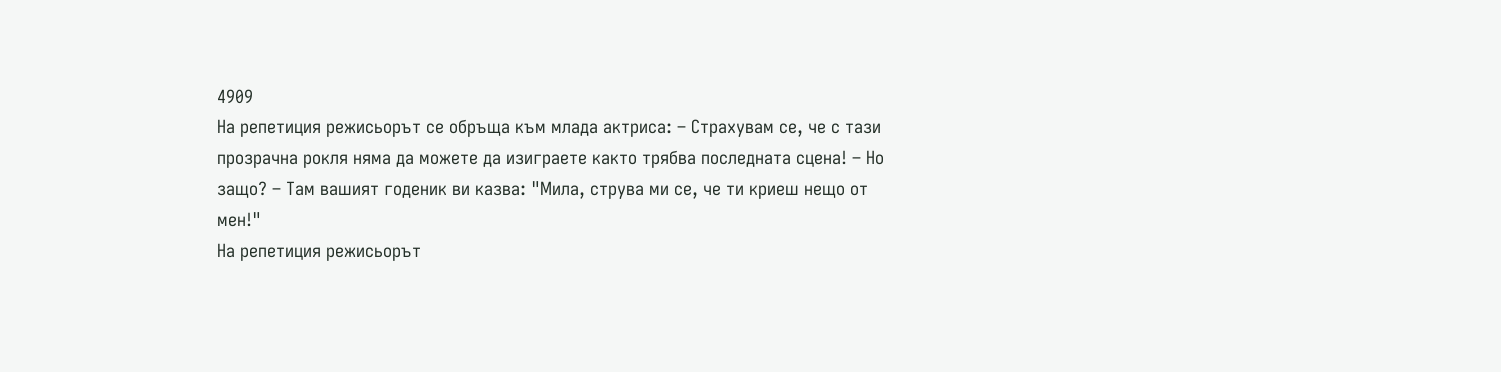4909
На репетиция режисьорът се обръща към млада актриса: – Страхувам се, че с тази прозрачна рокля няма да можете да изиграете както трябва последната сцена! – Но защо? – Там вашият годеник ви казва: "Мила, струва ми се, че ти криеш нещо от мен!"
На репетиция режисьорът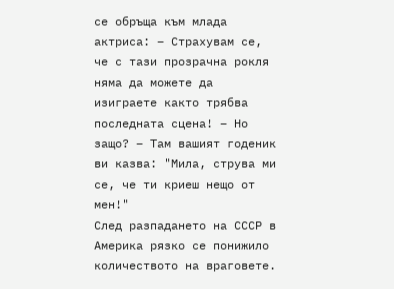се обръща към млада актриса: – Страхувам се, че с тази прозрачна рокля няма да можете да изиграете както трябва последната сцена! – Но защо? – Там вашият годеник ви казва: "Мила, струва ми се, че ти криеш нещо от мен!"
След разпадането на СССР в Америка рязко се понижило количеството на враговете.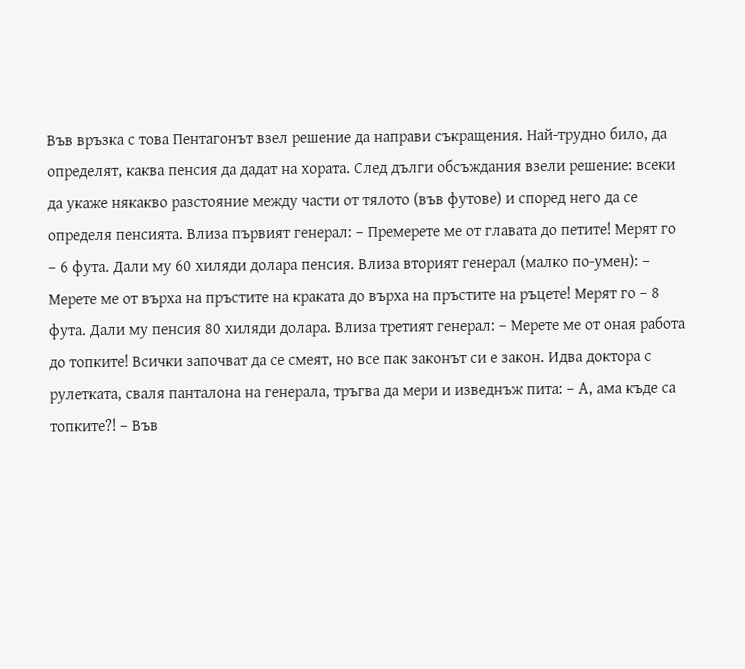Във връзка с това Пентагонът взел решение да направи съкращения. Най-трудно било, да определят, каква пенсия да дадат на хората. След дълги обсъждания взели решение: всеки да укаже някакво разстояние между части от тялото (във футове) и според него да се определя пенсията. Влиза първият генерал: – Премерете ме от главата до петите! Мерят го – 6 фута. Дали му 60 хиляди долара пенсия. Влиза вторият генерал (малко по-умен): – Мерете ме от върха на пръстите на краката до върха на пръстите на ръцете! Мерят го – 8 фута. Дали му пенсия 80 хиляди долара. Влиза третият генерал: – Мерете ме от оная работа до топките! Всички започват да се смеят, но все пак законът си е закон. Идва доктора с рулетката, сваля панталона на генерала, тръгва да мери и изведнъж пита: – А, ама къде са топките?! – Във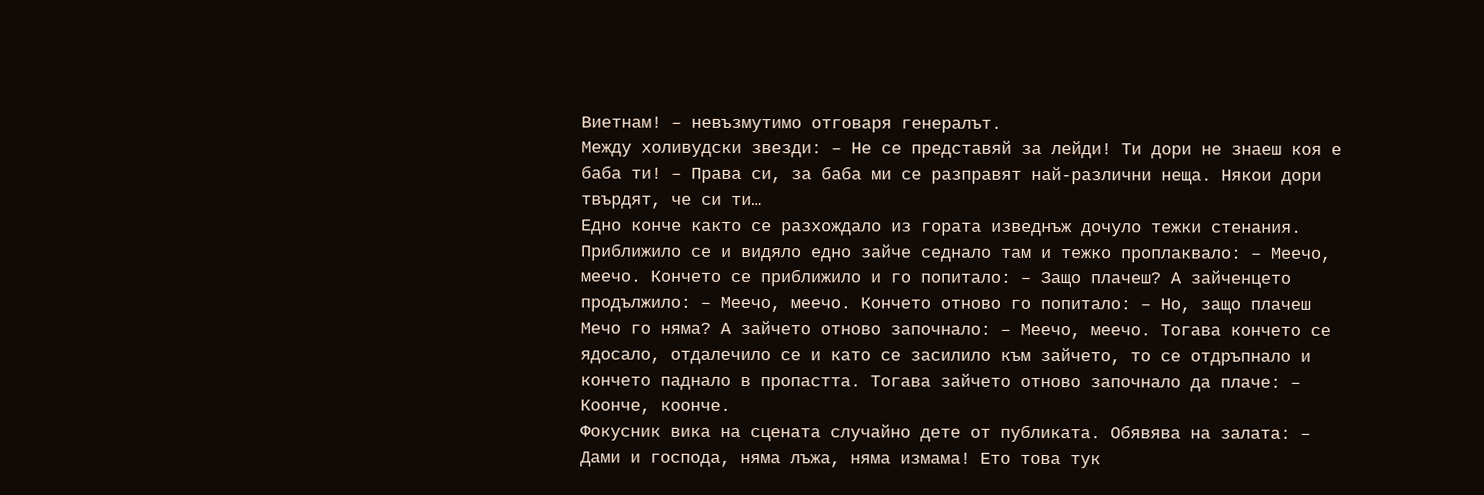Виетнам! – невъзмутимо отговаря генералът.
Между холивудски звезди: – Не се представяй за лейди! Ти дори не знаеш коя е баба ти! – Права си, за баба ми се разправят най-различни неща. Някои дори твърдят, че си ти…
Едно конче както се разхождало из гората изведнъж дочуло тежки стенания. Приближило се и видяло едно зайче седнало там и тежко проплаквало: – Меечо, меечо. Кончето се приближило и го попитало: – Защо плачеш? А зайченцето продължило: – Меечо, меечо. Кончето отново го попитало: – Но, защо плачеш Мечо го няма? А зайчето отново започнало: – Меечо, меечо. Тогава кончето се ядосало, отдалечило се и като се засилило към зайчето, то се отдръпнало и кончето паднало в пропастта. Тогава зайчето отново започнало да плаче: – Коонче, коонче.
Фокусник вика на сцената случайно дете от публиката. Обявява на залата: – Дами и господа, няма лъжа, няма измама! Ето това тук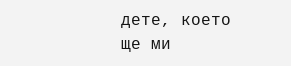дете, което ще ми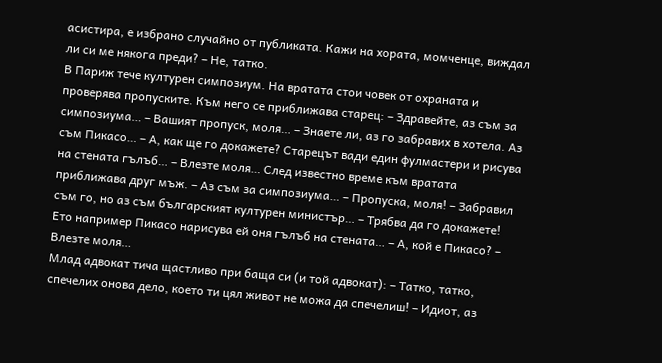асистира, е избрано случайно от публиката. Кажи на хората, момченце, виждал ли си ме някога преди? – Не, татко.
В Париж тече културен симпозиум. На вратата стои човек от охраната и проверява пропуските. Към него се приближава старец: – Здравейте, аз съм за симпозиума… – Вашият пропуск, моля… – Знаете ли, аз го забравих в хотела. Аз съм Пикасо… – А, как ще го докажете? Старецът вади един фулмастери и рисува на стената гълъб… – Влезте моля… След известно време към вратата приближава друг мъж. – Аз съм за симпозиума… – Пропуска, моля! – Забравил съм го, но аз съм българският културен министър… – Трябва да го докажете! Ето например Пикасо нарисува ей оня гълъб на стената… – А, кой е Пикасо? – Влезте моля…
Млад адвокат тича щастливо при баща си (и той адвокат): – Татко, татко, спечелих онова дело, което ти цял живот не можа да спечелиш! – Идиот, аз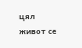цял живот се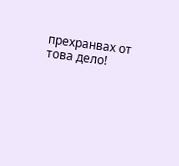прехранвах от това дело!